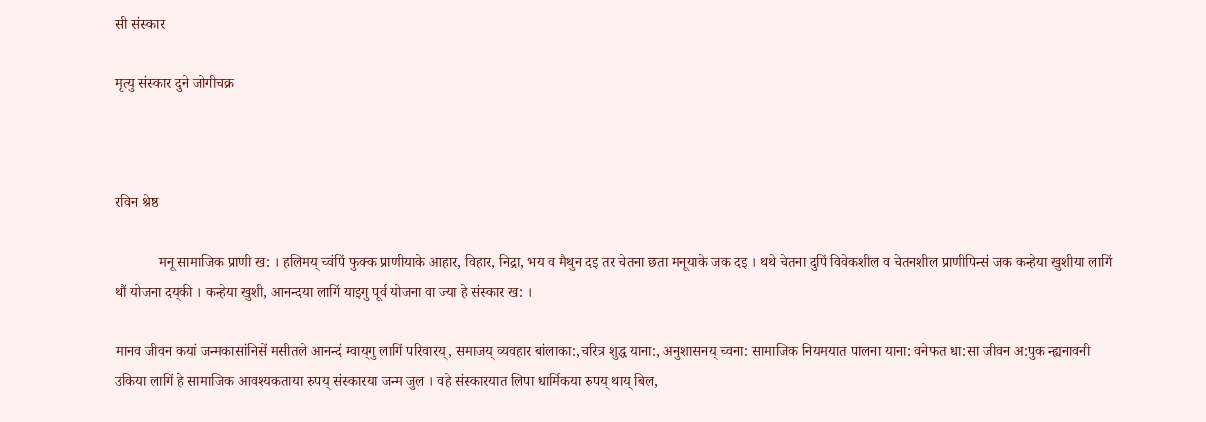सी संस्कार

मृत्यु संस्कार दुने जोगीचक्र



रविन श्रेष्ठ

            मनू सामाजिक प्राणी ख: । हलिमय् च्वंपिं फुक्क प्राणीयाके आहार, विहार, निद्रा, भय व मैथुन दइ तर चेतना छता मनूयाके जक दइ । थथे चेतना दुपिं विवेकशील व चेतनशील प्राणीपिन्सं जक कन्हेया खुशीया लागिं थौं योजना दय्‌की । कन्हेया खुशी, आनन्दया लागिं याइगु पूर्व योजना वा ज्या हे संस्कार ख: ।

मानव जीवन कयां जन्मकासांनिसें मसीतले आनन्दं म्वाय्‌गु लागिं परिवारय्, समाजय् व्यवहार बांलाका:,चरित्र शुद्ध याना:, अनुशासनय् च्वना: सामाजिक नियमयात पालना याना: वनेफत धा:सा जीवन अ:पुक न्ह्यनावनी उकिया लागिं हे सामाजिक आवश्यकताया रुपय् संस्कारया जन्म जुल । वहे संस्कारयात लिपा धार्मिकया रुपय् थाय् बिल,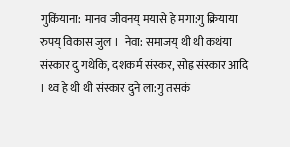गुकिंयाना: मानव जीवनय् मयासे हे मगा:गु क्रियाया रुपय् विकास जुल ।  नेवा: समाजय् थी थी कथंया संस्कार दु गथेकि, दशकर्म संस्कर, सोह्र संस्कार आदि । थ्व हे थी थी संस्कार दुने ला:गु तसकं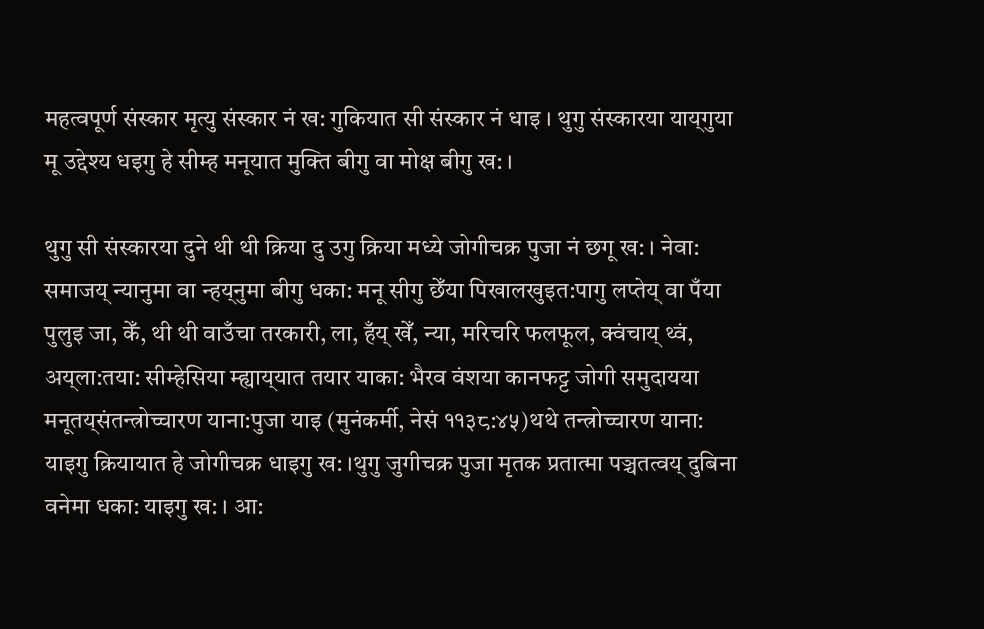महत्वपूर्ण संस्कार मृत्यु संस्कार नं ख: गुकियात सी संस्कार नं धाइ । थुगु संस्कारया याय्‌गुया मू उद्देश्य धइगु हे सीम्ह मनूयात मुक्ति बीगु वा मोक्ष बीगु ख: ।

थुगु सी संस्कारया दुने थी थी क्रिया दु उगु क्रिया मध्ये जोगीचक्र पुजा नं छगू ख: । नेवा: समाजय् न्यानुमा वा न्हय्‌नुमा बीगु धका: मनू सीगु छेँया पिखालखुइत:पागु लप्तेय् वा पँया पुलुइ जा, केँ, थी थी वाउँचा तरकारी, ला, हँय् खेँ, न्या, मरिचरि फलफूल, क्वंचाय् थ्वं, अय्‌ला:तया: सीम्हेसिया म्ह्याय्‌यात तयार याका: भैरव वंशया कानफट्ट जोगी समुदायया मनूतय्‌संतन्त्रोच्चारण याना:पुजा याइ (मुनंकर्मी, नेसं ११३८:४५)थथे तन्त्रोच्चारण याना: याइगु क्रियायात हे जोगीचक्र धाइगु ख: ।थुगु जुगीचक्र पुजा मृतक प्रतात्मा पञ्चतत्वय् दुबिना वनेमा धका: याइगु ख: । आ: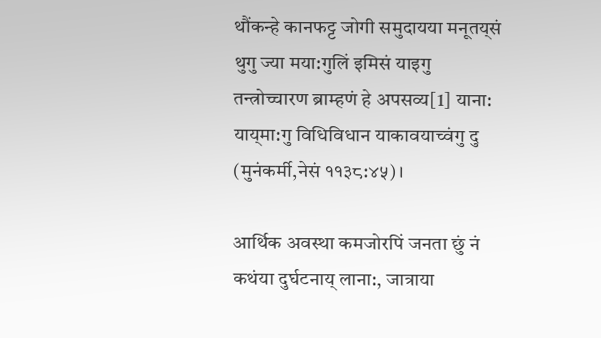थौंकन्हे कानफट्ट जोगी समुदायया मनूतय्‌सं थुगु ज्या मया:गुलिं इमिसं याइगु तन्त्रोच्चारण ब्राम्हणं हे अपसव्य[1] याना: याय्‌मा:गु विधिविधान याकावयाच्वंगु दु (मुनंकर्मी,नेसं ११३८:४५)।

आर्थिक अवस्था कमजोरपिं जनता छुं नं कथंया दुर्घटनाय् लाना:, जात्राया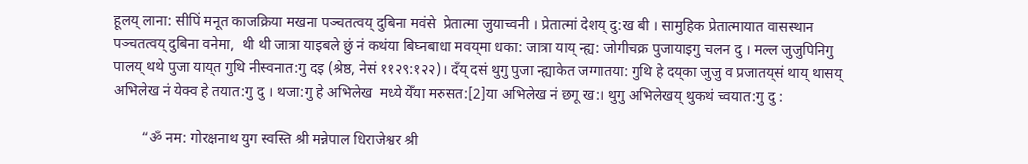हूलय् लाना: सीपिं मनूत काजक्रिया मखना पञ्चतत्वय् दुबिना मवंसे  प्रेतात्मा जुयाच्वनी । प्रेतात्मां देशय् दु:ख बी । सामुहिक प्रेतात्मायात वासस्थान पञ्चतत्वय् दुबिना वनेमा,  थी थी जात्रा याइबले छुं नं कथंया बिघ्नबाधा मवय्‌मा धका: जात्रा याय्‌ न्ह्य: जोगीचक्र पुजायाइगु चलन दु । मल्ल जुजुपिनिगु पालय् थथे पुजा याय्‌त गुथि नीस्वनात:गु दइ (श्रेष्ठ, नेसं ११२९:१२२)। दँय् दसं थुगु पुजा न्ह्याकेत जग्गातया: गुथि हे दय्‌का जुजु व प्रजातय्‌सं थाय् थासय् अभिलेख नं येक्व हे तयात:गु दु । थजा:गु हे अभिलेख  मध्ये येँया मरुसत:[2]या अभिलेख नं छगू ख:। थुगु अभिलेखय् थुकथं च्वयात:गु दु :

        “ॐ नम: गोरक्षनाथ युग स्वस्ति श्री मन्नेपाल धिराजेश्वर श्री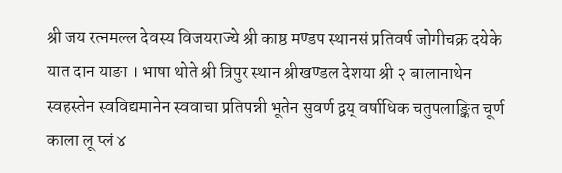श्री जय रत्नमल्ल देवस्य विजयराज्ये श्री काष्ठ मण्डप स्थानसं प्रतिवर्ष जोगीचक्र दयेके यात दान याङा । भाषा थोते श्री त्रिपुर स्थान श्रीखण्डल देशया श्री २ बालानाथेन स्वहस्तेन स्वविद्यमानेन स्ववाचा प्रतिपन्नी भूतेन सुवर्ण द्वय् वर्षाधिक चतुपलाङ्कित चूर्ण काला लू प्लं ४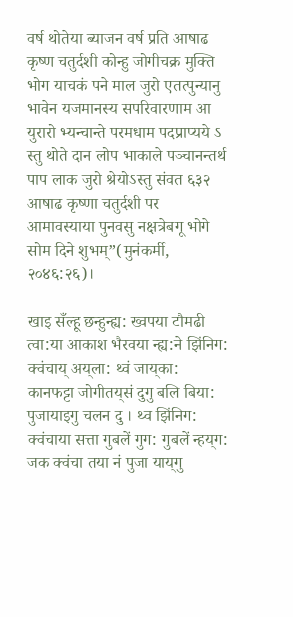वर्ष थोतेया ब्याजन वर्ष प्रति आषाढ कृष्ण चतुर्दशी कोन्हु जोगीचक्र मुक्ति भोग याचकं पने माल जुरो एतत्पुन्यानु भावेन यजमानस्य सपरिवारणाम आ युरारो भ्यन्चान्ते परमधाम पदप्राप्यये ऽ स्तु थोते दान लोप भाकाले पञ्चानन्तर्थ पाप लाक जुरो श्रेयोऽस्तु संवत ६३२ आषाढ कृष्णा चतुर्दशी पर आमावस्याया पुनवसु नक्षत्रेबगू भोगे सोम दिने शुभम्”(मुनंकर्मी, २०४६:२६)।

खाइ सँल्हू छन्हुन्ह्य: ख्वपया टौमढी त्वा:या आकाश भैरवया न्ह्य:ने झिंनिग: क्वंचाय् अय्‌ला: थ्वं जाय्‌का: कानफट्टा जोगीतय्‌सं दुगु बलि बिया: पुजायाइगु चलन दु । थ्व झिंनिग: क्वंचाया सत्ता गुबलें गुग: गुबलें न्हय्‌ग: जक क्वंचा तया नं पुजा याय्‌गु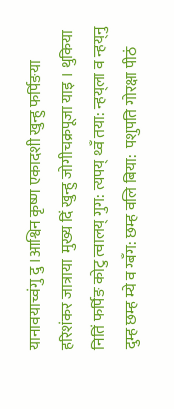यानावयाच्वंगु दु ।आश्विन कृष्ण एकादशी खुन्हु फर्पिङया हरिशंकर जात्राया  मुख्य दिं खुन्हु जोगीचक्रपूजा याइ । थुकिया नितिं फर्पिङ कोटु त्वालय् गुग: त्यपय् थ्वँ तया: न्हय्‌ला व न्हय्‌नु  दुम्ह छम्ह म्ये व ग्बँग: छम्ह वलि बिया:  पशुपति गोरक्षा पीठं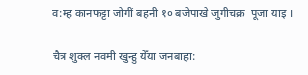व:म्ह कानफट्टा जोगीं बहनी १० बजेपाखे जुगीचक्र  पूजा याइ ।

चैत्र शुक्ल नवमी खुन्हु येँया जनबाहा: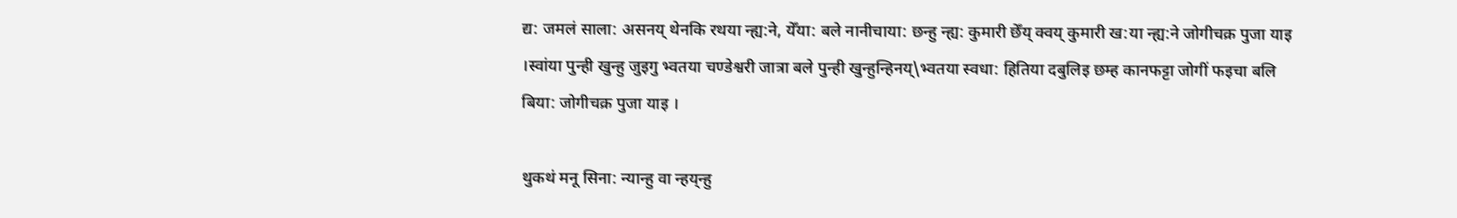द्य: जमलं साला: असनय् थेनकि रथया न्ह्य:ने, येँया: बले नानीचाया: छन्हु न्ह्य: कुमारी छेँय् क्वय् कुमारी ख:या न्ह्य:ने जोगीचक्र पुजा याइ ।स्वांया पुन्ही खुन्हु जुइगु भ्वतया चण्डेश्वरी जात्रा बले पुन्ही खुन्हुन्हिनय्\भ्वतया स्वधा: हितिया दबुलिइ छम्ह कानफट्टा जोगीं फइचा बलि बिया: जोगीचक्र पुजा याइ ।

थुकथं मनू सिना: न्यान्हु वा न्हय्‌न्हु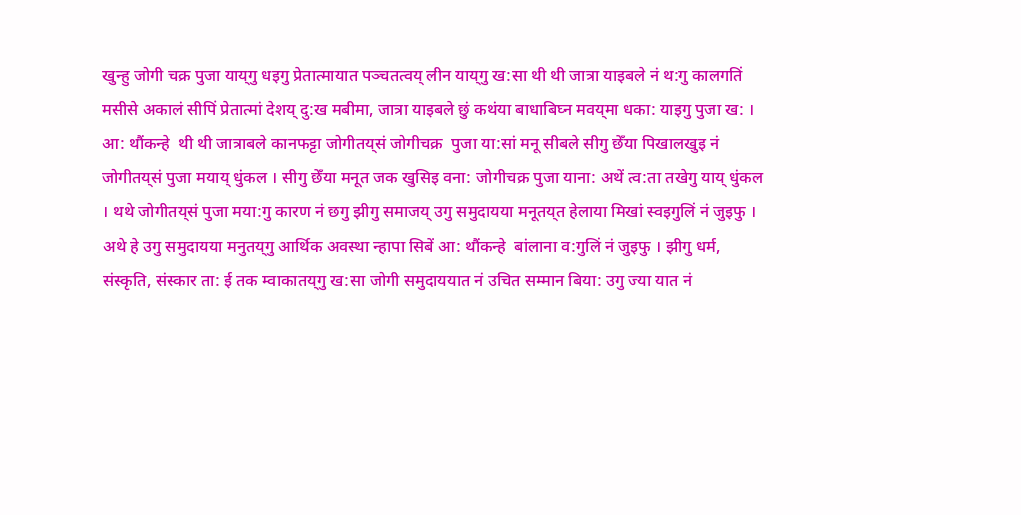खुन्हु जोगी चक्र पुजा याय्‌गु धइगु प्रेतात्मायात पञ्चतत्वय् लीन याय्‌गु ख:सा थी थी जात्रा याइबले नं थ:गु कालगतिं मसीसे अकालं सीपिं प्रेतात्मां देशय् दु:ख मबीमा, जात्रा याइबले छुं कथंया बाधाबिघ्न मवय्‌मा धका: याइगु पुजा ख: । आ: थौंकन्हे  थी थी जात्राबले कानफट्टा जोगीतय्‌सं जोगीचक्र  पुजा या:सां मनू सीबले सीगु छेँया पिखालखुइ नं जोगीतय्‌सं पुजा मयाय् धुंकल । सीगु छेँया मनूत जक खुसिइ वना: जोगीचक्र पुजा याना: अथें त्व:ता तखेगु याय्‌ धुंकल । थथे जोगीतय्‌सं पुजा मया:गु कारण नं छगु झीगु समाजय् उगु समुदायया मनूतय्‌त हेलाया मिखां स्वइगुलिं नं जुइफु । अथे हे उगु समुदायया मनुतय्‌गु आर्थिक अवस्था न्हापा सिबें आ: थौंकन्हे  बांलाना व:गुलिं नं जुइफु । झीगु धर्म, संस्कृति, संस्कार ता: ई तक म्वाकातय्‌गु ख:सा जोगी समुदाययात नं उचित सम्मान बिया: उगु ज्या यात नं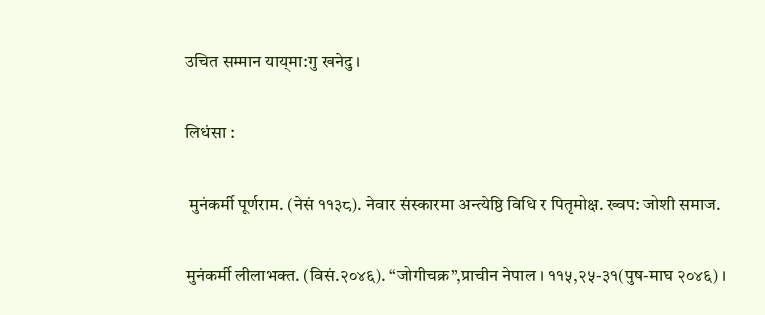उचित सम्मान याय्‌मा:गु खनेदु ।

लिधंसा :

 मुनंकर्मी पूर्णराम. (नेसं ११३८). नेवार संस्कारमा अन्त्येष्ठि विधि र पितृमोक्ष. ख्वप: जोशी समाज.

मुनंकर्मी लीलाभक्त. (विसं.२०४६). “जोगीचक्र”,प्राचीन नेपाल । ११५,२५-३१(पुष-माघ २०४६) ।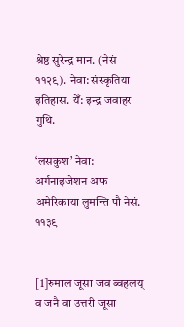श्रेष्ठ सुरेन्द्र मान. (नेसं ११२९). नेवा: संस्कृतिया इतिहास. येँ: इन्द्र जवाहर गुथि.

‘लसकुश’ नेवा: अर्गनाइजेशन अफ अमेरिकाया लुमन्ति पौ नेसं. ११३९


[1]रुमाल जूसा जव ब्वहलय् व जनै वा उत्तरी जूसा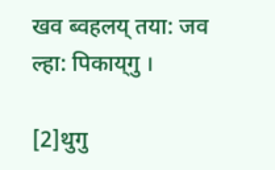खव ब्वहलय् तया: जव ल्हा: पिकाय्‌गु ।

[2]थुगु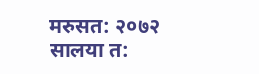मरुसत: २०७२ सालया त: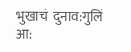भुखाचं  दुनाव:गुलिं आ: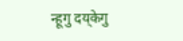न्हूगु दय्‌केगु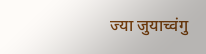ज्या जुयाच्वंगु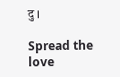दु ।

Spread the love